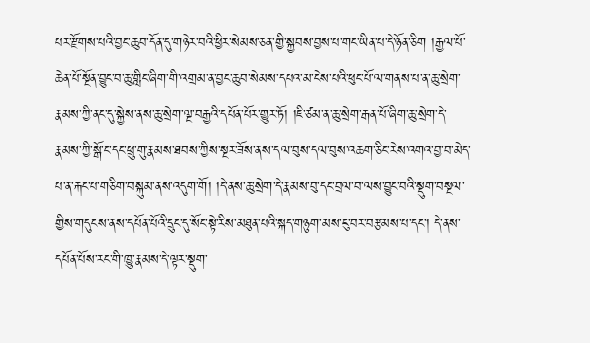པར་རྫོགས་པའི་བྱང་ཆུབ་དོན་དུ་གཉེར་བའི་ཕྱིར་སེམས་ཅན་གྱི་སྐྱབས་བྱས་པ་གང་ཡིན་པ་དེ་ཉོན་ཅིག །རྒྱལ་པོ་ཆེན་པོ་སྔོན་བྱུང་བ་ཆུ་གླིང་ཞིག་གི་འགྲམ་ན་བྱང་ཆུབ་སེམས་དཔའ་མ་ངེས་པའི་ཕུང་པོ་ལ་གནས་པ་ན་ཆུ་སྲེག་རྣམས་ཀྱི་ནང་དུ་སྐྱེས་ནས་ཆུ་སྲེག་ལྔ་བརྒྱའི་དཔོན་པོར་གྱུར་ཏོ། །ཇི་ཙམ་ན་ཆུ་སྲེག་རྒན་པོ་ཞིག་ཆུ་སྲེག་དེ་རྣམས་ཀྱི་སྒོ་ང་དང་ཕྲུ་གུ་རྣམས་ཐབས་ཀྱིས་སྔར་ཟོས་ནས་དལ་བུས་དལ་བུས་འཆག་ཅིང་རེས་འགའ་བྱ་བ་མེད་པ་ན་རྐང་པ་གཅིག་བསྐུམ་ནས་འདུག་གོ། །དེ་ནས་ཆུ་སྲེག་དེ་རྣམས་བུ་དང་བྲལ་བ་ལས་བྱུང་བའི་སྡུག་བསྔལ་གྱིས་གདུངས་ནས་དཔོན་པོའི་དྲུང་དུ་སོང་སྟེ་རིས་མཐུན་པའི་སྐད་གཉུག་མས་ངུ་བར་བརྩམས་པ་དང་། དེ་ནས་དཔོན་པོས་རང་གི་ཁྱུ་རྣམས་དེ་ལྟར་སྡུག་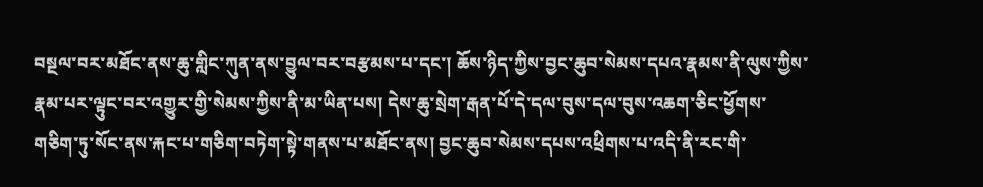བསྔལ་བར་མཐོང་ནས་ཆུ་གླིང་ཀུན་ནས་བྱུལ་བར་བརྩམས་པ་དང་། ཆོས་ཉིད་ཀྱིས་བྱང་ཆུབ་སེམས་དཔའ་རྣམས་ནི་ལུས་ཀྱིས་རྣམ་པར་ལྟུང་བར་འགྱུར་གྱི་སེམས་ཀྱིས་ནི་མ་ཡིན་པས། དེས་ཆུ་སྲེག་རྒན་པོ་དེ་དལ་བུས་དལ་བུས་འཆག་ཅིང་ཕྱོགས་གཅིག་ཏུ་སོང་ནས་རྐང་པ་གཅིག་བཏེག་སྟེ་གནས་པ་མཐོང་ནས། བྱང་ཆུབ་སེམས་དཔས་འཕྲིགས་པ་འདི་ནི་རང་གི་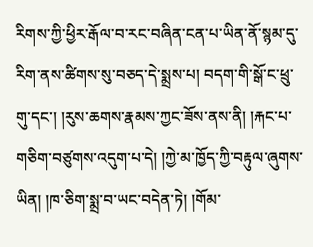རིགས་ཀྱི་ཕྱིར་རྒོལ་བ་རང་བཞིན་ངན་པ་ཡིན་ནོ་སྙམ་དུ་རིག་ནས་ཚིགས་སུ་བཅད་དེ་སྨྲས་པ། བདག་གི་སྒོ་ང་ཕྲུ་གུ་དང་། །རུས་ཆགས་རྣམས་ཀྱང་ཟོས་ནས་ནི། །རྐང་པ་གཅིག་བཙུགས་འདུག་པ་དེ། །ཀྱེ་མ་ཁྱོད་ཀྱི་བརྟུལ་ཞུགས་ཡིན། །ཁ་ཅིག་སྨྲ་བ་ཡང་བདེན་ཏེ། །གོམ་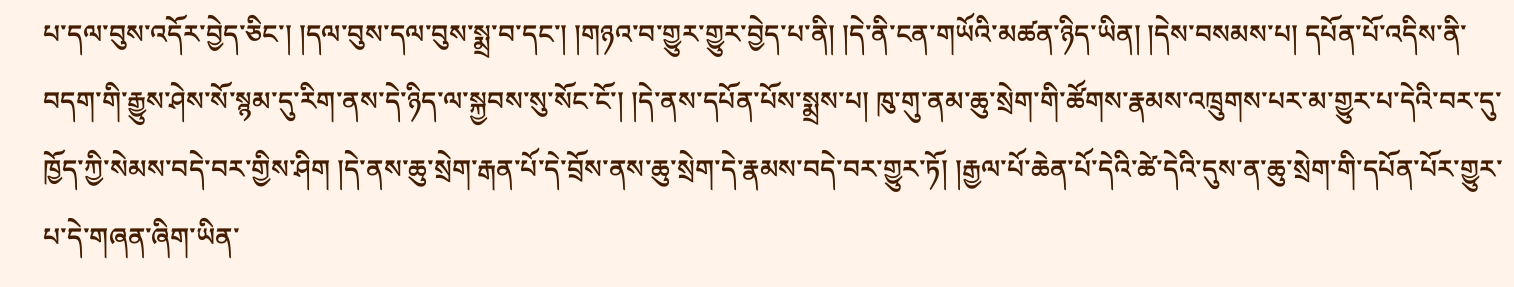པ་དལ་བུས་འདོར་བྱེད་ཅིང་། །དལ་བུས་དལ་བུས་སྨྲ་བ་དང་། །གཉའ་བ་གྱུར་གྱུར་བྱེད་པ་ནི། །དེ་ནི་ངན་གཡོའི་མཚན་ཉིད་ཡིན། །དེས་བསམས་པ། དཔོན་པོ་འདིས་ནི་བདག་གི་རྒྱུས་ཤེས་སོ་སྙམ་དུ་རིག་ནས་དེ་ཉིད་ལ་སྐྱབས་སུ་སོང་ངོ་། །དེ་ནས་དཔོན་པོས་སྨྲས་པ། ཁུ་གུ་ནམ་ཆུ་སྲེག་གི་ཚོགས་རྣམས་འཁྲུགས་པར་མ་གྱུར་པ་དེའི་བར་དུ་ཁྱོད་ཀྱི་སེམས་བདེ་བར་གྱིས་ཤིག །དེ་ནས་ཆུ་སྲེག་རྒན་པོ་དེ་བྲོས་ནས་ཆུ་སྲེག་དེ་རྣམས་བདེ་བར་གྱུར་ཏོ། །རྒྱལ་པོ་ཆེན་པོ་དེའི་ཚེ་དེའི་དུས་ན་ཆུ་སྲེག་གི་དཔོན་པོར་གྱུར་པ་དེ་གཞན་ཞིག་ཡིན་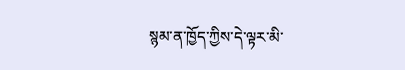སྙམ་ན་ཁྱོད་ཀྱིས་དེ་ལྟར་མི་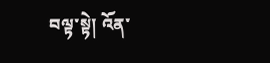བལྟ་སྟེ། འོན་